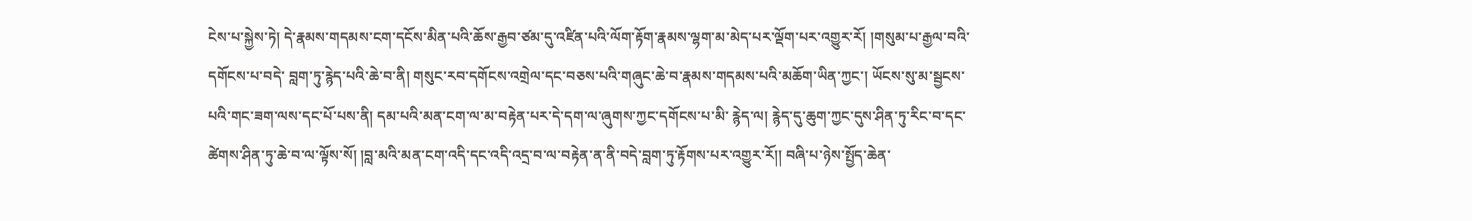ངེས་པ་སྐྱེས་ཏེ། དེ་རྣམས་གདམས་ངག་དངོས་མིན་པའི་ཆོས་རྒྱབ་ཙམ་དུ་འཛིན་པའི་ལོག་རྟོག་རྣམས་ལྷག་མ་མེད་པར་ལྡོག་པར་འགྱུར་རོ། །གསུམ་པ་རྒྱལ་བའི་དགོངས་པ་བདེ་ བླག་ཏུ་རྙེད་པའི་ཆེ་བ་ནི། གསུང་རབ་དགོངས་འགྲེལ་དང་བཅས་པའི་གཞུང་ཆེ་བ་རྣམས་གདམས་པའི་མཆོག་ཡིན་ཀྱང་། ཡོངས་སུ་མ་སྦྱངས་པའི་གང་ཟག་ལས་དང་པོ་པས་ནི། དམ་པའི་མན་ངག་ལ་མ་བརྟེན་པར་དེ་དག་ལ་ཞུགས་ཀྱང་དགོངས་པ་མི་ རྙེད་ལ། རྙེད་དུ་ཆུག་ཀྱང་དུས་ཤིན་ཏུ་རིང་བ་དང་ཚེགས་ཤིན་ཏུ་ཆེ་བ་ལ་ལྟོས་སོ། །བླ་མའི་མན་ངག་འདི་དང་འདི་འདྲ་བ་ལ་བརྟེན་ན་ནི་བདེ་བླག་ཏུ་རྟོགས་པར་འགྱུར་རོ།། བཞི་པ་ཉེས་སྤྱོད་ཆེན་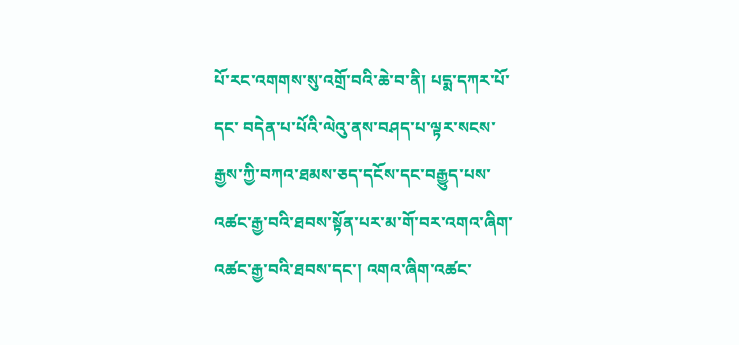པོ་རང་འགགས་སུ་འགྲོ་བའི་ཆེ་བ་ནི། པདྨ་དཀར་པོ་དང་ བདེན་པ་པོའི་ལེའུ་ནས་བཤད་པ་ལྟར་སངས་རྒྱས་ཀྱི་བཀའ་ཐམས་ཅད་དངོས་དང་བརྒྱུད་པས་འཚང་རྒྱ་བའི་ཐབས་སྟོན་པར་མ་གོ་བར་འགའ་ཞིག་འཚང་རྒྱ་བའི་ཐབས་དང་། འགའ་ཞིག་འཚང་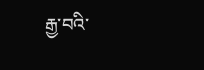རྒྱ་བའི་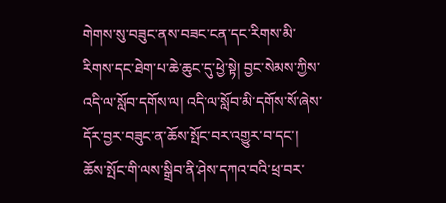གེགས་སུ་བཟུང་ནས་བཟང་ངན་དང་རིགས་མི་ རིགས་དང་ཐེག་པ་ཆེ་ཆུང་དུ་ཕྱེ་སྟེ། བྱང་སེམས་ཀྱིས་འདི་ལ་སློབ་དགོས་ལ། འདི་ལ་སློབ་མི་དགོས་སོ་ཞེས་དོར་བྱར་བཟུང་ན་ཆོས་སྤོང་བར་འགྱུར་བ་དང་། ཆོས་སྤོང་གི་ལས་སྒྲིབ་ནི་ཤེས་དཀའ་བའི་ཕྲ་བར་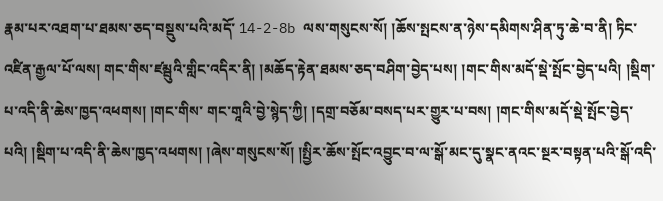རྣམ་པར་འཐག་པ་ཐམས་ཅད་བསྡུས་པའི་མདོ་ 14-2-8b ལས་གསུངས་སོ། །ཆོས་སྤངས་ན་ཉེས་དམིགས་ཤིན་ཏུ་ཆེ་བ་ནི། ཏིང་འཛིན་རྒྱལ་པོ་ལས། གང་གིས་ཛམྦུའི་གླིང་འདིར་ནི། །མཆོད་རྟེན་ཐམས་ཅད་བཤིག་བྱེད་པས། །གང་གིས་མདོ་སྡེ་སྤོང་བྱེད་པའི། །སྡིག་པ་འདི་ནི་ཆེས་ཁྱད་འཕགས། །གང་གིས་ གང་གཱའི་བྱེ་སྙེད་ཀྱི། །དགྲ་བཅོམ་བསད་པར་གྱུར་པ་བས། །གང་གིས་མདོ་སྡེ་སྤོང་བྱེད་པའི། །སྡིག་པ་འདི་ནི་ཆེས་ཁྱད་འཕགས། །ཞེས་གསུངས་སོ། །སྤྱིར་ཆོས་སྤོང་འབྱུང་བ་ལ་སྒོ་མང་དུ་སྣང་ནའང་སྔར་བསྟན་པའི་སྒོ་འདི་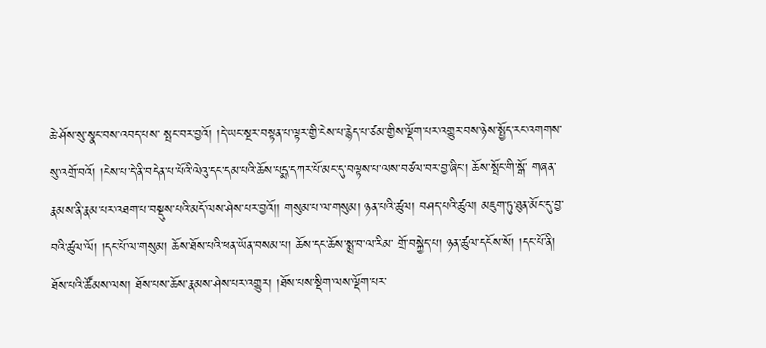ཆེ་ཤོས་སུ་སྣང་བས་འབད་པས་ སྤང་བར་བྱའོ། །དེ་ཡང་སྔར་བསྟན་པ་ལྟར་གྱི་ངེས་པ་རྙེད་པ་ཙམ་གྱིས་ལྡོག་པར་འགྱུར་བས་ཉེས་སྤྱོད་རང་འགགས་སུ་འགྲོ་བའོ། །ངེས་པ་དེ་ནི་བདེན་པ་པོའི་ལེའུ་དང་དམ་པའི་ཆོས་པདྨ་དཀར་པོ་མང་དུ་བལྟས་པ་ལས་བཙལ་བར་བྱ་ཞིང་། ཆོས་སྤོང་གི་སྒོ་ གཞན་རྣམས་ནི་རྣམ་པར་འཐག་པ་བསྡུས་པའི་མདོ་ལས་ཤེས་པར་བྱའོ།། གསུམ་པ་ལ་གསུམ། ཉན་པའི་ཚུལ། བཤད་པའི་ཚུལ། མཇུག་ཏུ་ཐུན་མོང་དུ་བྱ་བའི་ཚུལ་ལོ། །དང་པོ་ལ་གསུམ། ཆོས་ཐོས་པའི་ཕན་ཡོན་བསམ་པ། ཆོས་དང་ཆོས་སྨྲ་བ་ལ་རིམ་ གྲོ་བསྐྱེད་པ། ཉན་ཚུལ་དངོས་སོ། །དང་པོ་ནི། ཐོས་པའི་ཚོམས་ལས། ཐོས་པས་ཆོས་རྣམས་ཤེས་པར་འགྱུར། །ཐོས་པས་སྡིག་ལས་ལྡོག་པར་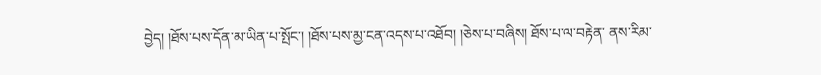བྱེད། །ཐོས་པས་དོན་མ་ཡིན་པ་སྤོང་། །ཐོས་པས་མྱ་ངན་འདས་པ་འཐོབ། །ཅེས་པ་བཞིས། ཐོས་པ་ལ་བརྟེན་ ནས་རིམ་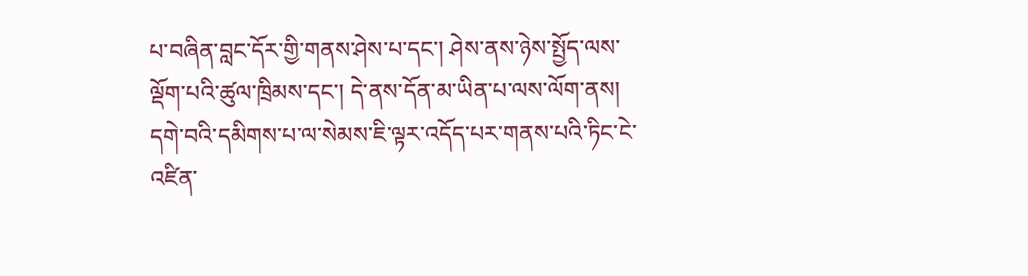པ་བཞིན་བླང་དོར་གྱི་གནས་ཤེས་པ་དང་། ཤེས་ནས་ཉེས་སྤྱོད་ལས་ལྡོག་པའི་ཚུལ་ཁྲིམས་དང་། དེ་ནས་དོན་མ་ཡིན་པ་ལས་ལོག་ནས། དགེ་བའི་དམིགས་པ་ལ་སེམས་ཇི་ལྟར་འདོད་པར་གནས་པའི་ཏིང་ངེ་འཛིན་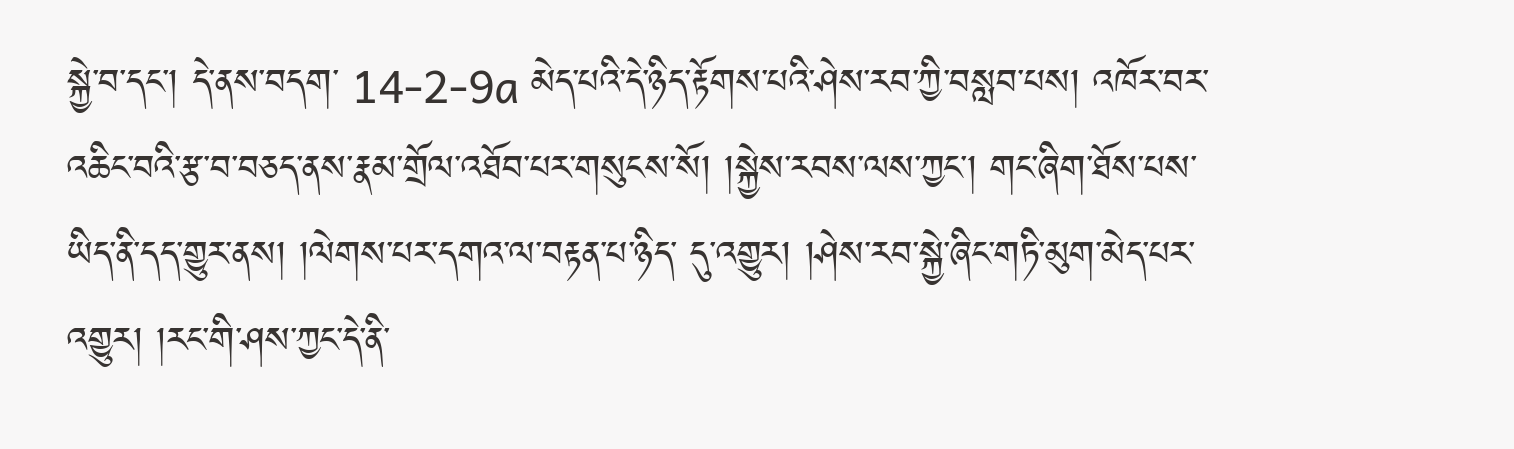སྐྱེ་བ་དང་། དེ་ནས་བདག་ 14-2-9a མེད་པའི་དེ་ཉིད་རྟོགས་པའི་ཤེས་རབ་ཀྱི་བསླབ་པས། འཁོར་བར་འཆིང་བའི་རྩ་བ་བཅད་ནས་རྣམ་གྲོལ་འཐོབ་པར་གསུངས་སོ། །སྐྱེས་རབས་ལས་ཀྱང་། གང་ཞིག་ཐོས་པས་ཡིད་ནི་དད་གྱུར་ནས། །ལེགས་པར་དགའ་ལ་བརྟན་པ་ཉིད་ དུ་འགྱུར། །ཤེས་རབ་སྐྱེ་ཞིང་གཏི་མུག་མེད་པར་འགྱུར། །རང་གི་ཤས་ཀྱང་དེ་ནི་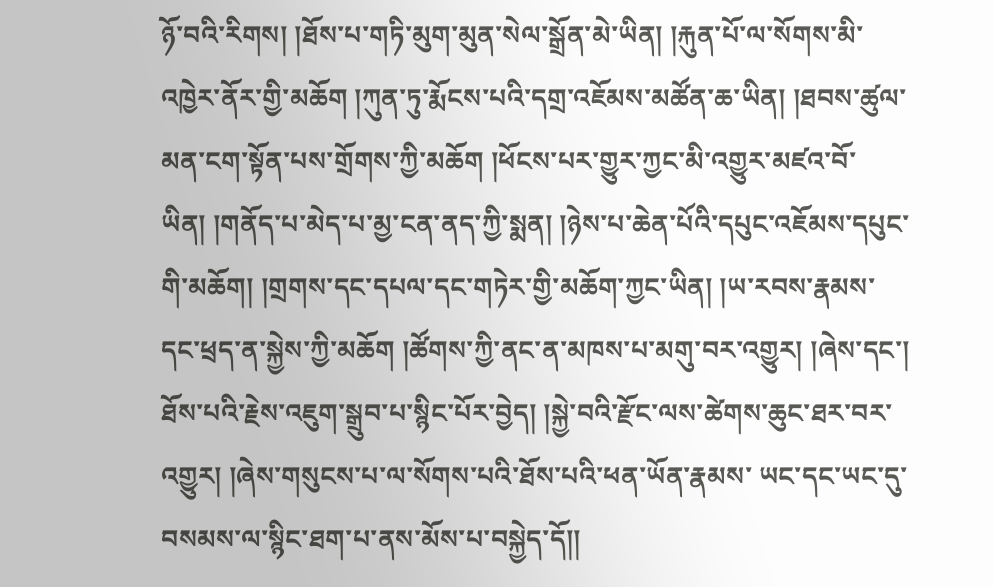ཉོ་བའི་རིགས། །ཐོས་པ་གཏི་མུག་མུན་སེལ་སྒྲོན་མེ་ཡིན། །རྐུན་པོ་ལ་སོགས་མི་འཁྱེར་ནོར་གྱི་མཆོག །ཀུན་ཏུ་རྨོངས་པའི་དགྲ་འཇོམས་མཚོན་ཆ་ཡིན། །ཐབས་ཚུལ་ མན་ངག་སྟོན་པས་གྲོགས་ཀྱི་མཆོག །ཕོངས་པར་གྱུར་ཀྱང་མི་འགྱུར་མཛའ་བོ་ཡིན། །གནོད་པ་མེད་པ་མྱ་ངན་ནད་ཀྱི་སྨན། །ཉེས་པ་ཆེན་པོའི་དཔུང་འཇོམས་དཔུང་གི་མཆོག། །གྲགས་དང་དཔལ་དང་གཏེར་གྱི་མཆོག་ཀྱང་ཡིན། །ཡ་རབས་རྣམས་ དང་ཕྲད་ན་སྐྱེས་ཀྱི་མཆོག །ཚོགས་ཀྱི་ནང་ན་མཁས་པ་མགུ་བར་འགྱུར། །ཞེས་དང་། ཐོས་པའི་རྗེས་འཇུག་སྒྲུབ་པ་སྙིང་པོར་བྱེད། །སྐྱེ་བའི་རྫོང་ལས་ཚེགས་ཆུང་ཐར་བར་འགྱུར། །ཞེས་གསུངས་པ་ལ་སོགས་པའི་ཐོས་པའི་ཕན་ཡོན་རྣམས་ ཡང་དང་ཡང་དུ་བསམས་ལ་སྙིང་ཐག་པ་ནས་མོས་པ་བསྐྱེད་དོ།།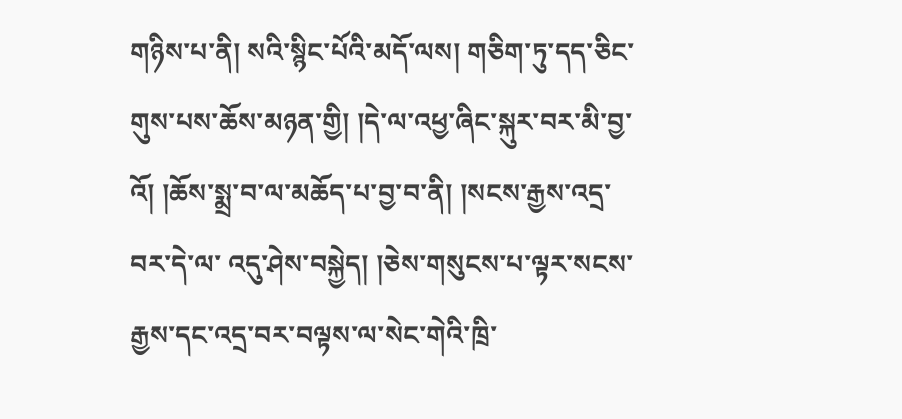གཉིས་པ་ནི། སའི་སྙིང་པོའི་མདོ་ལས། གཅིག་ཏུ་དད་ཅིང་གུས་པས་ཆོས་མཉན་གྱི། །དེ་ལ་འཕྱ་ཞིང་སྐུར་བར་མི་བྱ་འོ། །ཆོས་སྨྲ་བ་ལ་མཆོད་པ་བྱ་བ་ནི། །སངས་རྒྱས་འདྲ་བར་དེ་ལ་ འདུ་ཤེས་བསྐྱེད། །ཅེས་གསུངས་པ་ལྟར་སངས་རྒྱས་དང་འདྲ་བར་བལྟས་ལ་སེང་གེའི་ཁྲི་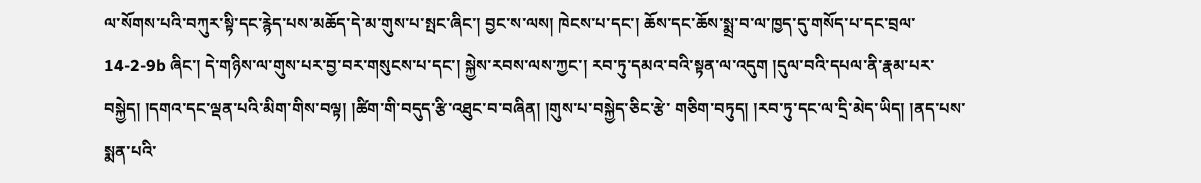ལ་སོགས་པའི་བཀུར་སྟི་དང་རྙེད་པས་མཆོད་དེ་མ་གུས་པ་སྤང་ཞིང་། བྱང་ས་ལས། ཁེངས་པ་དང་། ཆོས་དང་ཆོས་སྨྲ་བ་ལ་ཁྱད་དུ་གསོད་པ་དང་བྲལ་ 14-2-9b ཞིང་། དེ་གཉིས་ལ་གུས་པར་བྱ་བར་གསུངས་པ་དང་། སྐྱེས་རབས་ལས་ཀྱང་། རབ་ཏུ་དམའ་བའི་སྟན་ལ་འདུག །དུལ་བའི་དཔལ་ནི་རྣམ་པར་བསྐྱེད། །དགའ་དང་ལྡན་པའི་མིག་གིས་བལྟ། །ཚིག་གི་བདུད་རྩི་འཐུང་བ་བཞིན། །གུས་པ་བསྐྱེད་ཅིང་རྩེ་ གཅིག་བཏུད། །རབ་ཏུ་དང་ལ་དྲི་མེད་ཡིད། །ནད་པས་སྨན་པའི་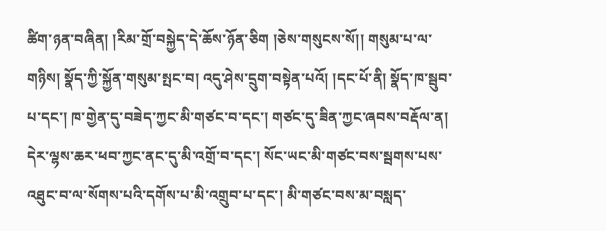ཚིག་ཉན་བཞིན། །རིམ་གྲོ་བསྐྱེད་དེ་ཆོས་ཉོན་ཅིག །ཅེས་གསུངས་སོ།། གསུམ་པ་ལ་གཉིས། སྣོད་ཀྱི་སྐྱོན་གསུམ་སྤང་བ། འདུ་ཤེས་དྲུག་བསྟེན་པའོ། །དང་པོ་ནི། སྣོད་ཁ་སྦུབ་པ་དང་། ཁ་གྱེན་དུ་བཟེད་ཀྱང་མི་གཙང་བ་དང་། གཙང་དུ་ཟིན་ཀྱང་ཞབས་བརྡོལ་ན། དེར་ལྷས་ཆར་ཕབ་ཀྱང་ནང་དུ་མི་འགྲོ་བ་དང་། སོང་ཡང་མི་གཙང་བས་སྦགས་པས་འཐུང་བ་ལ་སོགས་པའི་དགོས་པ་མི་འགྲུབ་པ་དང་། མི་གཙང་བས་མ་བསླད་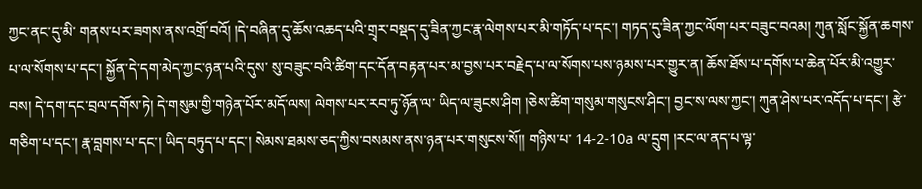ཀྱང་ནང་དུ་མི་ གནས་པར་ཟགས་ནས་འགྲོ་བའོ། །དེ་བཞིན་དུ་ཆོས་འཆད་པའི་གྲྭར་བསྡད་དུ་ཟིན་ཀྱང་རྣ་ལེགས་པར་མི་གཏོད་པ་དང་། གཏད་དུ་ཟིན་ཀྱང་ལོག་པར་བཟུང་བའམ། ཀུན་སློང་སྐྱོན་ཆགས་པ་ལ་སོགས་པ་དང་། སྐྱོན་དེ་དག་མེད་ཀྱང་ཉན་པའི་དུས་ སུ་བཟུང་བའི་ཚིག་དང་དོན་བརྟན་པར་མ་བྱས་པར་བརྗེད་པ་ལ་སོགས་པས་ཉམས་པར་གྱུར་ན། ཆོས་ཐོས་པ་དགོས་པ་ཆེན་པོར་མི་འགྱུར་བས། དེ་དག་དང་བྲལ་དགོས་ཏེ། དེ་གསུམ་གྱི་གཉེན་པོར་མདོ་ལས། ལེགས་པར་རབ་ཏུ་ཉོན་ལ་ ཡིད་ལ་ཟུངས་ཤིག །ཅེས་ཚིག་གསུམ་གསུངས་ཤིང་། བྱང་ས་ལས་ཀྱང་། ཀུན་ཤེས་པར་འདོད་པ་དང་། རྩེ་གཅིག་པ་དང་། རྣ་བླགས་པ་དང་། ཡིད་བཏུད་པ་དང་། སེམས་ཐམས་ཅད་ཀྱིས་བསམས་ནས་ཉན་པར་གསུངས་སོ།། གཉིས་པ་ 14-2-10a ལ་དྲུག །རང་ལ་ནད་པ་ལྟ་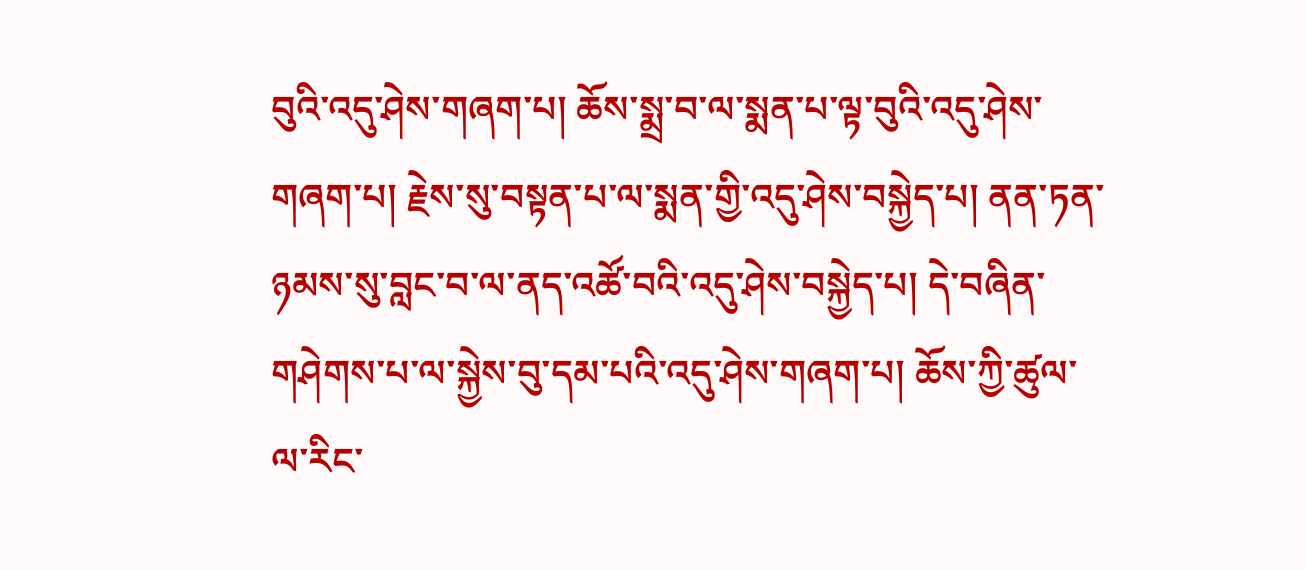བུའི་འདུ་ཤེས་གཞག་པ། ཆོས་སྨྲ་བ་ལ་སྨན་པ་ལྟ་བུའི་འདུ་ཤེས་གཞག་པ། རྗེས་སུ་བསྟན་པ་ལ་སྨན་གྱི་འདུ་ཤེས་བསྐྱེད་པ། ནན་ཏན་ཉམས་སུ་བླང་བ་ལ་ནད་འཚོ་བའི་འདུ་ཤེས་བསྐྱེད་པ། དེ་བཞིན་ གཤེགས་པ་ལ་སྐྱེས་བུ་དམ་པའི་འདུ་ཤེས་གཞག་པ། ཆོས་ཀྱི་ཚུལ་ལ་རིང་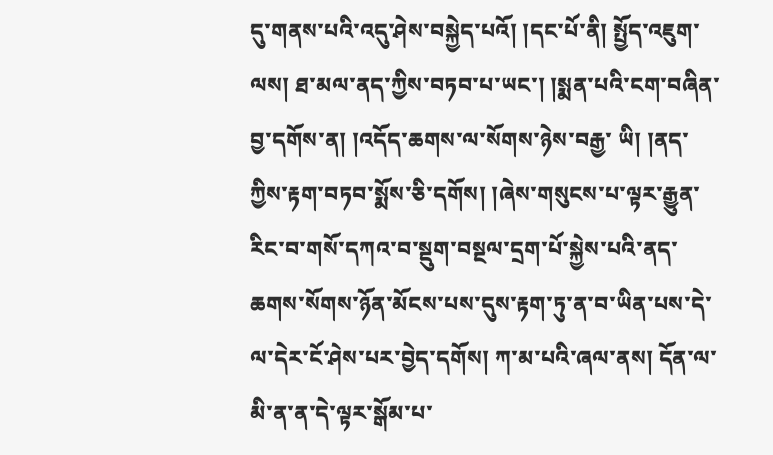དུ་གནས་པའི་འདུ་ཤེས་བསྐྱེད་པའོ། །དང་པོ་ནི། སྤྱོད་འཇུག་ལས། ཐ་མལ་ནད་ཀྱིས་བཏབ་པ་ཡང་། །སྨན་པའི་ངག་བཞིན་བྱ་དགོས་ན། །འདོད་ཆགས་ལ་སོགས་ཉེས་བརྒྱ་ ཡི། །ནད་ཀྱིས་རྟག་བཏབ་སྨོས་ཅི་དགོས། །ཞེས་གསུངས་པ་ལྟར་རྒྱུན་རིང་བ་གསོ་དཀའ་བ་སྡུག་བསྔལ་དྲག་པོ་སྐྱེས་པའི་ནད་ཆགས་སོགས་ཉོན་མོངས་པས་དུས་རྟག་ཏུ་ན་བ་ཡིན་པས་དེ་ལ་དེར་ངོ་ཤེས་པར་བྱེད་དགོས། ཀ་མ་པའི་ཞལ་ནས། དོན་ལ་ མི་ན་ན་དེ་ལྟར་སྒོམ་པ་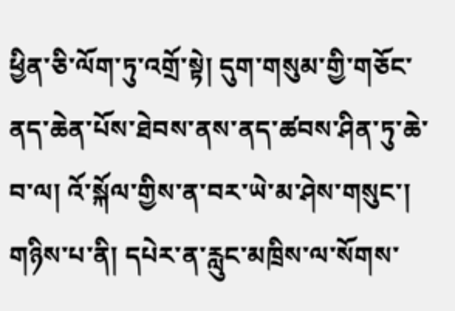ཕྱིན་ཅི་ལོག་ཏུ་འགྲོ་སྟེ། དུག་གསུམ་གྱི་གཅོང་ནད་ཆེན་པོས་ཐེབས་ནས་ནད་ཚབས་ཤིན་ཏུ་ཆེ་བ་ལ། འོ་སྐོལ་གྱིས་ན་བར་ཡེ་མ་ཤེས་གསུང་། གཉིས་པ་ནི། དཔེར་ན་རླུང་མཁྲིས་ལ་སོགས་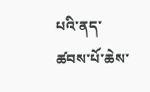པའི་ནད་ཚབས་པོ་ཆེས་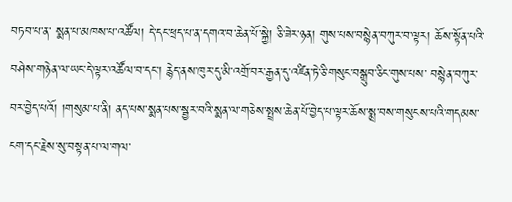བཏབ་པ་ན་ སྨན་པ་མཁས་པ་འཚོལ། དེ་དང་ཕྲད་པ་ན་དགའ་བ་ཆེན་པོ་སྐྱེ། ཅི་ཟེར་ཉན། གུས་པས་བསྙེན་བཀུར་བ་ལྟར། ཆོས་སྟོན་པའི་བཤེས་གཉེན་ལ་ཡང་དེ་ལྟར་འཚོལ་བ་དང་། རྙེད་ནས་ཁུར་དུ་མི་འགྲོ་བར་རྒྱན་དུ་འཛིན་ཏེ་ཅི་གསུང་བསྒྲུབ་ཅིང་གུས་པས་ བསྙེན་བཀུར་བར་བྱེད་པའོ། །གསུམ་པ་ནི། ནད་པས་སྨན་པས་སྦྱར་བའི་སྨན་ལ་གཅེས་སྤྲས་ཆེན་པོ་བྱེད་པ་ལྟར་ཆོས་སྨྲ་བས་གསུངས་པའི་གདམས་ངག་དང་རྗེས་སུ་བསྟན་པ་ལ་གལ་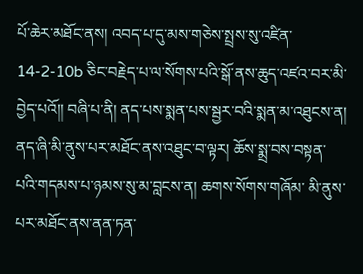པོ་ཆེར་མཐོང་ནས། འབད་པ་དུ་མས་གཅེས་སྤྲས་སུ་འཛིན་ 14-2-10b ཅིང་བརྗེད་པ་ལ་སོགས་པའི་སྒོ་ནས་ཆུད་འཛའ་བར་མི་བྱེད་པའོ།། བཞི་པ་ནི། ནད་པས་སྨན་པས་སྦྱར་བའི་སྨན་མ་འཐུངས་ན། ནད་ཞི་མི་ནུས་པར་མཐོང་ནས་འཐུང་བ་ལྟར། ཆོས་སྨྲ་བས་བསྟན་པའི་གདམས་པ་ཉམས་སུ་མ་བླངས་ན། ཆགས་སོགས་གཞོམ་ མི་ནུས་པར་མཐོང་ནས་ནན་ཏན་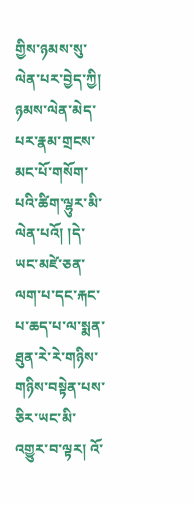གྱིས་ཉམས་སུ་ལེན་པར་བྱེད་ཀྱི། ཉམས་ལེན་མེད་པར་རྣམ་གྲངས་མང་པོ་གསོག་པའི་ཚིག་ལྷུར་མི་ལེན་པའོ། །དེ་ཡང་མཛེ་ཅན་ལག་པ་དང་རྐང་པ་ཆད་པ་ལ་སྨན་ཐུན་རེ་རེ་གཉིས་གཉིས་བསྟེན་པས་ཅིར་ཡང་མི་ འགྱུར་བ་ལྟར། འོ་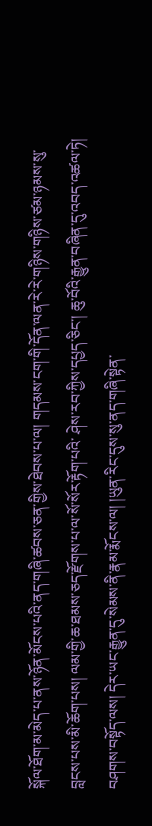སྐོལ་ཐོག་མ་མེད་པ་ནས་ཉོན་མོངས་པའི་ནད་གཞི་ཚབས་ཅན་གྱིས་ཐེབས་པ་ལ། གདམས་ངག་གི་དོན་ལན་རེ་རེ་གཉིས་གཉིས་ཙམ་ཉམས་སུ་བླངས་པས་མི་ཆོག་པས། ལམ་གྱི་ཆ་ཐམས་ཅད་རྫོགས་པ་ལ་སོ་སོར་རྟོག་པའི་ ཤེས་རབ་ཀྱིས་དཔྱད་ཅིང་། ཆུ་བོའི་རྒྱུན་བཞིན་དུ་འབད་འཚལ་ཏེ། བཤགས་བསྟོད་ལས། དེར་ཡང་རྒྱུན་དུ་སེམས་ནི་རྣམ་རྨོངས་ལ། །ཡུན་རིང་དུས་སུ་ནད་གཞི་སྟེན་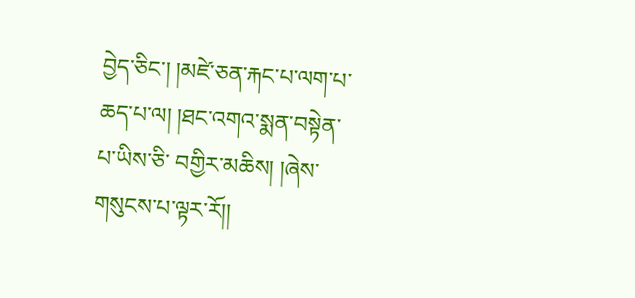བྱེད་ཅིང་། །མཛེ་ཅན་རྐང་པ་ལག་པ་ཆད་པ་ལ། །ཐང་འགའ་སྨན་བསྟེན་པ་ཡིས་ཅི་ བགྱིར་མཆིས། །ཞེས་གསུངས་པ་ལྟར་རོ།།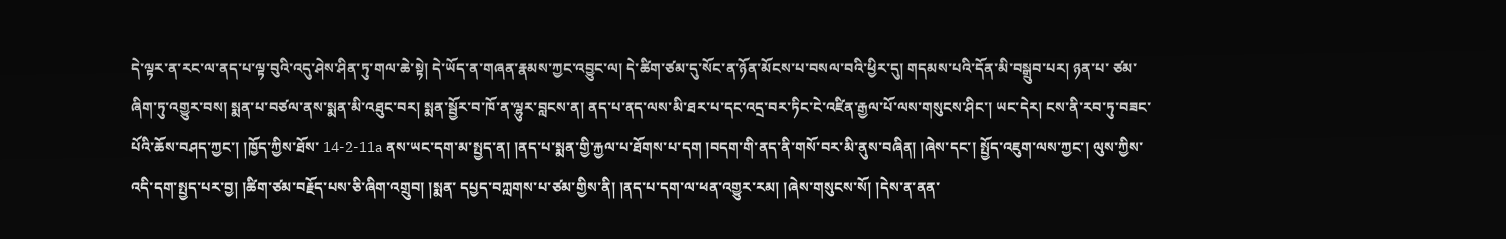དེ་ལྟར་ན་རང་ལ་ནད་པ་ལྟ་བུའི་འདུ་ཤེས་ཤིན་ཏུ་གལ་ཆེ་སྟེ། དེ་ཡོད་ན་གཞན་རྣམས་ཀྱང་འབྱུང་ལ། དེ་ཚིག་ཙམ་དུ་སོང་ན་ཉོན་མོངས་པ་བསལ་བའི་ཕྱིར་དུ། གདམས་པའི་དོན་མི་བསྒྲུབ་པར། ཉན་པ་ ཙམ་ཞིག་ཏུ་འགྱུར་བས། སྨན་པ་བཙལ་ནས་སྨན་མི་འཐུང་བར། སྨན་སྦྱོར་བ་ཁོ་ན་ལྷུར་བླངས་ན། ནད་པ་ནད་ལས་མི་ཐར་པ་དང་འདྲ་བར་ཏིང་ངེ་འཛིན་རྒྱལ་པོ་ལས་གསུངས་ཤིང་། ཡང་དེར། ངས་ནི་རབ་ཏུ་བཟང་པོའི་ཆོས་བཤད་ཀྱང་། །ཁྱོད་ཀྱིས་ཐོས་ 14-2-11a ནས་ཡང་དག་མ་སྤྱད་ན། །ནད་པ་སྨན་གྱི་རྐྱལ་པ་ཐོགས་པ་དག །བདག་གི་ནད་ནི་གསོ་བར་མི་ནུས་བཞིན། །ཞེས་དང་། སྤྱོད་འཇུག་ལས་ཀྱང་། ལུས་ཀྱིས་འདི་དག་སྤྱད་པར་བྱ། །ཚིག་ཙམ་བརྗོད་པས་ཅི་ཞིག་འགྲུབ། །སྨན་ དཔྱད་བཀླགས་པ་ཙམ་གྱིས་ནི། །ནད་པ་དག་ལ་ཕན་འགྱུར་རམ། །ཞེས་གསུངས་སོ། །དེས་ན་ནན་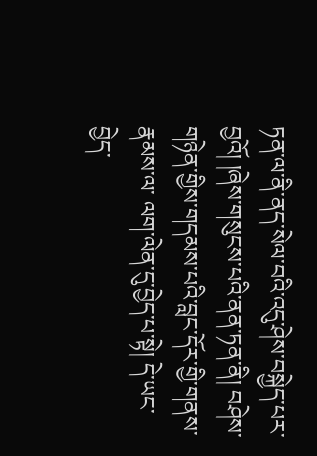ཏན་ལ་ནི་ནད་སེལ་བའི་འདུ་ཤེས་བསྐྱེད་པར་བྱའོ། །ཞེས་གསུངས་པའི་ནན་ཏན་ནི། བཤེས་གཉེན་གྱིས་གདམས་པའི་བླང་དོར་གྱི་གནས་རྣམས་ལ་ ལག་ལེན་དུ་བྱེད་པ་སྟེ། དེ་ཡང་བྱེད་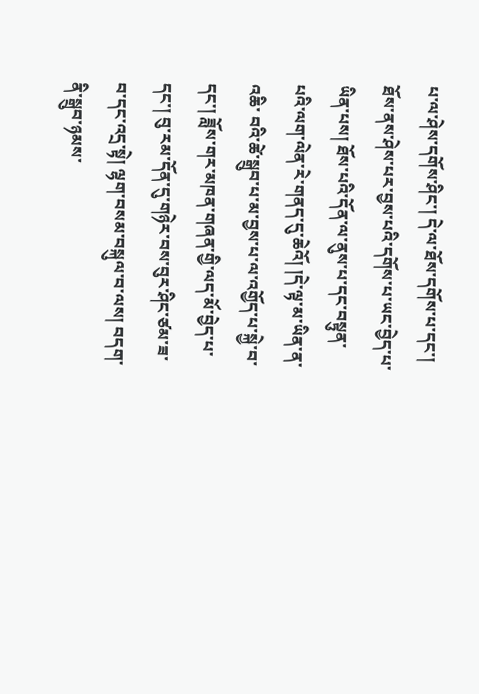པ་ལ་ཤེས་དགོས་ཤིང་། དེ་ལ་ཐོས་དགོས་པ་དང་། ཐོས་ནས་ཤེས་པར་བྱས་པའི་དགོས་པ་ཡང་བྱེད་པ་ཡིན་པས། ཐོས་པའི་དོན་ལ་ནུས་པ་དང་བསྟུན་པའི་ལག་ལེན་རེ་གནད་དུ་ཆེའོ། །དེ་ལྟ་མ་ཡིན་ན་འཆི་ བའི་ཚེ་སྒྲུབ་པ་མ་བྱས་པ་ལ་འགྱོད་པ་སྐྱེ་བ་དང་། ཟློས་གར་མཁན་གཞན་གྱི་ལད་མོ་བྱེད་པ་དང་། བུ་རམ་དོན་དུ་གཉེར་བས་བུར་ཤིང་ཙམ་ཟ་བ་དང་འདྲ་སྟེ། ལྷག་བསམ་བསྐུལ་བ་ལས། བདག་ནི་སྒྲུབ་ཉམས་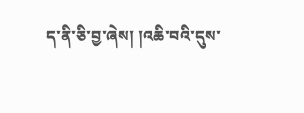ད་ནི་ཅི་བྱ་ཞེས། །འཆི་བའི་དུས་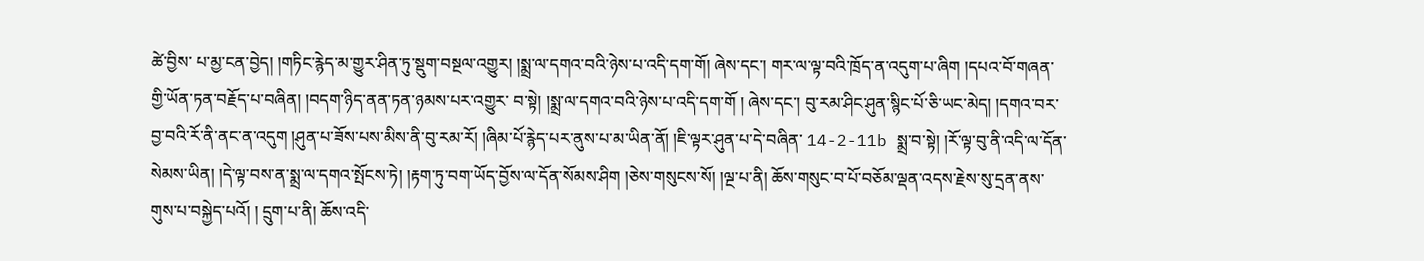ཚེ་བྱིས་ པ་མྱ་ངན་བྱེད། །གཏིང་རྙེད་མ་གྱུར་ཤིན་ཏུ་སྡུག་བསྔལ་འགྱུར། །སྨྲ་ལ་དགའ་བའི་ཉེས་པ་འདི་དག་གོ། ཞེས་དང་། གར་ལ་ལྟ་བའི་ཁྲོད་ན་འདུག་པ་ཞིག །དཔའ་བོ་གཞན་གྱི་ཡོན་ཏན་བརྗོད་པ་བཞིན། །བདག་ཉིད་ནན་ཏན་ཉམས་པར་འགྱུར་ བ་སྟེ། །སྨྲ་ལ་དགའ་བའི་ཉེས་པ་འདི་དག་གོ ། ཞེས་དང་། བུ་རམ་ཤིང་ཤུན་སྙིང་པོ་ཅི་ཡང་མེད། །དགའ་བར་བྱ་བའི་རོ་ནི་ནང་ན་འདུག །ཤུན་པ་ཟོས་པས་མིས་ནི་བུ་རམ་རོ། །ཞིམ་པོ་རྙེད་པར་ནུས་པ་མ་ཡིན་ནོ། །ཇི་ལྟར་ཤུན་པ་དེ་བཞིན་ 14-2-11b སྨྲ་བ་སྟེ། །རོ་ལྟ་བུ་ནི་འདི་ལ་དོན་སེམས་ཡིན། །དེ་ལྟ་བས་ན་སྨྲ་ལ་དགའ་སྤོངས་ཏེ། །རྟག་ཏུ་བག་ཡོད་བྱོས་ལ་དོན་སོམས་ཤིག །ཅེས་གསུངས་སོ། །ལྔ་པ་ནི། ཆོས་གསུང་བ་པོ་བཅོམ་ལྡན་འདས་རྗེས་སུ་དྲན་ནས་གུས་པ་བསྐྱེད་པའོ། ། དྲུག་པ་ནི། ཆོས་འདི་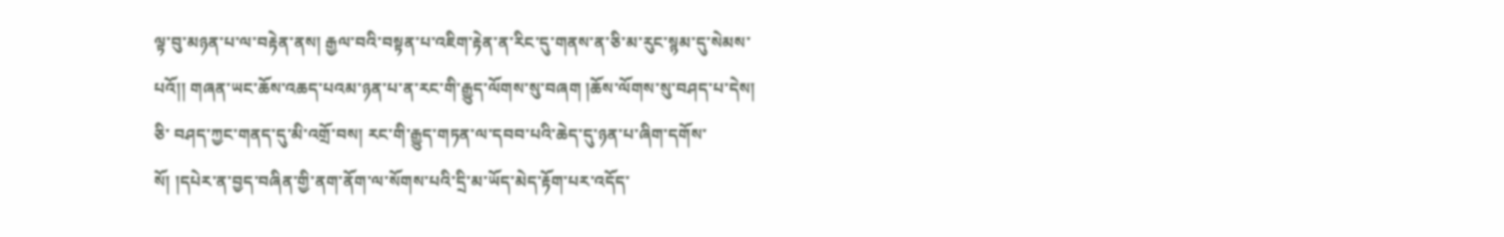ལྟ་བུ་མཉན་པ་ལ་བརྟེན་ནས། རྒྱལ་བའི་བསྟན་པ་འཇིག་རྟེན་ན་རིང་དུ་གནས་ན་ཅི་མ་རུང་སྙམ་དུ་སེམས་པའོ།། གཞན་ཡང་ཆོས་འཆད་པའམ་ཉན་པ་ན་རང་གི་རྒྱུད་ལོགས་སུ་བཞག །ཆོས་ལོགས་སུ་བཤད་པ་དེས། ཅི་ བཤད་ཀྱང་གནད་དུ་མི་འགྲོ་བས། རང་གི་རྒྱུད་གཏན་ལ་དབབ་པའི་ཆེད་དུ་ཉན་པ་ཞིག་དགོས་སོ། །དཔེར་ན་བྱད་བཞིན་གྱི་ནག་ནོག་ལ་སོགས་པའི་དྲི་མ་ཡོད་མེད་རྟོག་པར་འདོད་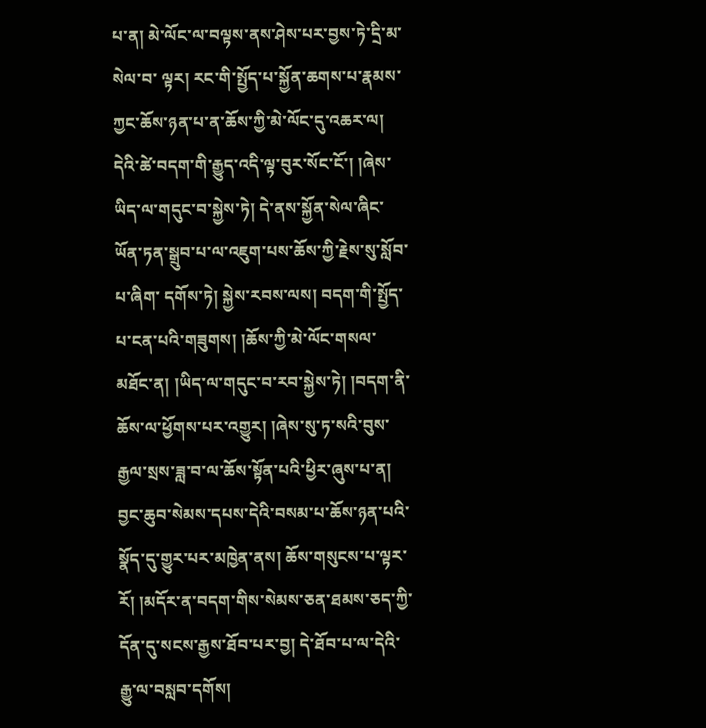པ་ན། མེ་ལོང་ལ་བལྟས་ནས་ཤེས་པར་བྱས་ཏེ་དྲི་མ་སེལ་བ་ ལྟར། རང་གི་སྤྱོད་པ་སྐྱོན་ཆགས་པ་རྣམས་ཀྱང་ཆོས་ཉན་པ་ན་ཆོས་ཀྱི་མེ་ལོང་དུ་འཆར་ལ། དེའི་ཚེ་བདག་གི་རྒྱུད་འདི་ལྟ་བུར་སོང་ངོ་། །ཞེས་ཡིད་ལ་གདུང་བ་སྐྱེས་ཏེ། དེ་ནས་སྐྱོན་སེལ་ཞིང་ཡོན་ཏན་སྒྲུབ་པ་ལ་འཇུག་པས་ཆོས་ཀྱི་རྗེས་སུ་སློབ་པ་ཞིག་ དགོས་ཏེ། སྐྱེས་རབས་ལས། བདག་གི་སྤྱོད་པ་ངན་པའི་གཟུགས། །ཆོས་ཀྱི་མེ་ལོང་གསལ་མཐོང་ན། །ཡིད་ལ་གདུང་བ་རབ་སྐྱེས་ཏེ། །བདག་ནི་ཆོས་ལ་ཕྱོགས་པར་འགྱུར། །ཞེས་སུ་ཏ་སའི་བུས་རྒྱལ་སྲས་ཟླ་བ་ལ་ཆོས་སྟོན་པའི་ཕྱིར་ཞུས་པ་ན། བྱང་ཆུབ་སེམས་དཔས་དེའི་བསམ་པ་ཆོས་ཉན་པའི་སྣོད་དུ་གྱུར་པར་མཁྱེན་ནས། ཆོས་གསུངས་པ་ལྟར་རོ། །མདོར་ན་བདག་གིས་སེམས་ཅན་ཐམས་ཅད་ཀྱི་དོན་དུ་སངས་རྒྱས་ཐོབ་པར་བྱ། དེ་ཐོབ་པ་ལ་དེའི་རྒྱུ་ལ་བསླབ་དགོས།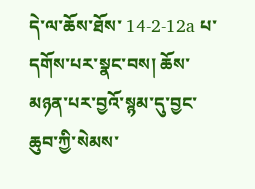དེ་ལ་ཆོས་ཐོས་ 14-2-12a པ་དགོས་པར་སྣང་བས། ཆོས་མཉན་པར་བྱའོ་སྙམ་དུ་བྱང་ཆུབ་ཀྱི་སེམས་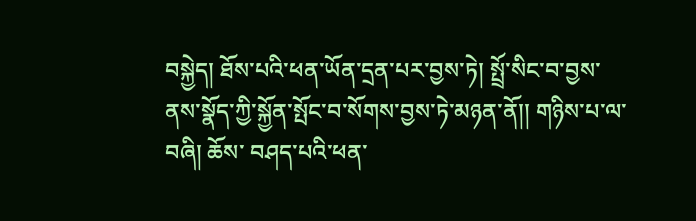བསྐྱེད། ཐོས་པའི་ཕན་ཡོན་དྲན་པར་བྱས་ཏེ། སྤྲོ་སིང་བ་བྱས་ནས་སྣོད་ཀྱི་སྐྱོན་སྤོང་བ་སོགས་བྱས་ཏེ་མཉན་ནོ།། གཉིས་པ་ལ་བཞི། ཆོས་ བཤད་པའི་ཕན་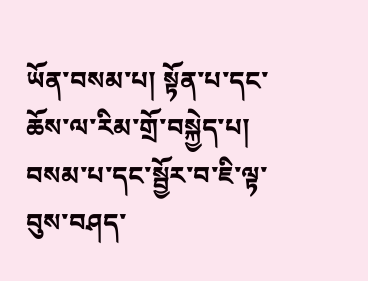ཡོན་བསམ་པ། སྟོན་པ་དང་ཆོས་ལ་རིམ་གྲོ་བསྐྱེད་པ། བསམ་པ་དང་སྦྱོར་བ་ཇི་ལྟ་བུས་བཤད་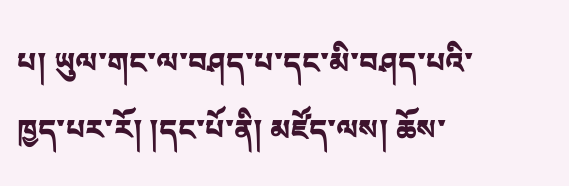པ། ཡུལ་གང་ལ་བཤད་པ་དང་མི་བཤད་པའི་ཁྱད་པར་རོ། །དང་པོ་ནི། མཛོད་ལས། ཆོས་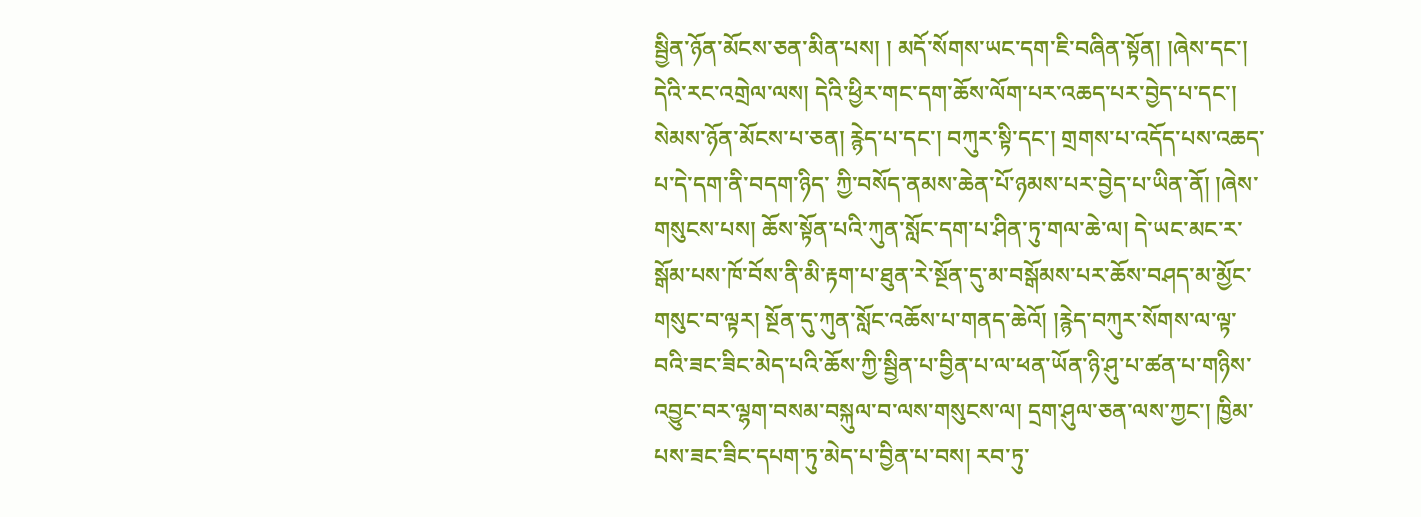སྦྱིན་ཉོན་མོངས་ཅན་མིན་པས། ། མདོ་སོགས་ཡང་དག་ཇི་བཞིན་སྟོན། །ཞེས་དང་། དེའི་རང་འགྲེལ་ལས། དེའི་ཕྱིར་གང་དག་ཆོས་ལོག་པར་འཆད་པར་བྱེད་པ་དང་། སེམས་ཉོན་མོངས་པ་ཅན། རྙེད་པ་དང་། བཀུར་སྟི་དང་། གྲགས་པ་འདོད་པས་འཆད་པ་དེ་དག་ནི་བདག་ཉིད་ ཀྱི་བསོད་ནམས་ཆེན་པོ་ཉམས་པར་བྱེད་པ་ཡིན་ནོ། །ཞེས་གསུངས་པས། ཆོས་སྟོན་པའི་ཀུན་སློང་དག་པ་ཤིན་ཏུ་གལ་ཆེ་ལ། དེ་ཡང་མང་ར་སྒོམ་པས་ཁོ་བོས་ནི་མི་རྟག་པ་ཐུན་རེ་སྔོན་དུ་མ་བསྒོམས་པར་ཆོས་བཤད་མ་མྱོང་གསུང་བ་ལྟར། སྔོན་དུ་ཀུན་སློང་འཆོས་པ་གནད་ཆེའོ། །རྙེད་བཀུར་སོགས་ལ་ལྟ་བའི་ཟང་ཟིང་མེད་པའི་ཆོས་ཀྱི་སྦྱིན་པ་བྱིན་པ་ལ་ཕན་ཡོན་ཉི་ཤུ་པ་ཚན་པ་གཉིས་འབྱུང་བར་ལྷག་བསམ་བསྐུལ་བ་ལས་གསུངས་ལ། དྲག་ཤུལ་ཅན་ལས་ཀྱང་། ཁྱིམ་ པས་ཟང་ཟིང་དཔག་ཏུ་མེད་པ་བྱིན་པ་བས། རབ་ཏུ་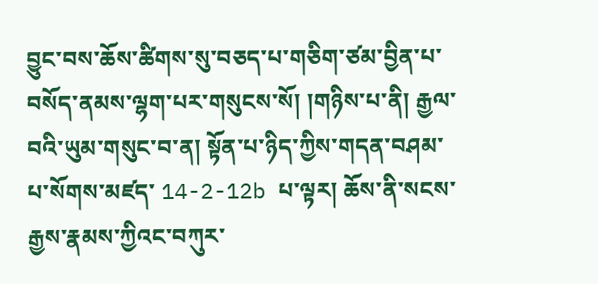བྱུང་བས་ཆོས་ཚིགས་སུ་བཅད་པ་གཅིག་ཙམ་བྱིན་པ་བསོད་ནམས་ལྷག་པར་གསུངས་སོ། །གཉིས་པ་ནི། རྒྱལ་བའི་ཡུམ་གསུང་བ་ན། སྟོན་པ་ཉིད་ཀྱིས་གདན་བཤམ་པ་སོགས་མཛད་ 14-2-12b པ་ལྟར། ཆོས་ནི་སངས་རྒྱས་རྣམས་ཀྱིའང་བཀུར་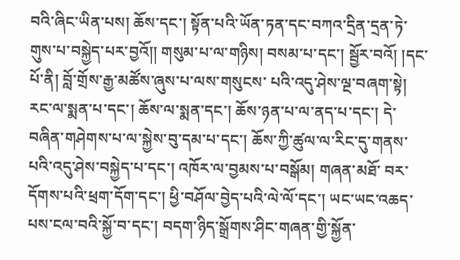བའི་ཞིང་ཡིན་པས། ཆོས་དང་། སྟོན་པའི་ཡོན་ཏན་དང་བཀའ་དྲིན་དྲན་ཏེ་གུས་པ་བསྐྱེད་པར་བྱའོ།། གསུམ་པ་ལ་གཉིས། བསམ་པ་དང་། སྦྱོར་བའོ། །དང་པོ་ནི། བློ་གྲོས་རྒྱ་མཚོས་ཞུས་པ་ལས་གསུངས་ པའི་འདུ་ཤེས་ལྔ་བཞག་སྟེ། རང་ལ་སྨན་པ་དང་། ཆོས་ལ་སྨན་དང་། ཆོས་ཉན་པ་ལ་ནད་པ་དང་། དེ་བཞིན་གཤེགས་པ་ལ་སྐྱེས་བུ་དམ་པ་དང་། ཆོས་ཀྱི་ཚུལ་ལ་རིང་དུ་གནས་པའི་འདུ་ཤེས་བསྐྱེད་པ་དང་། འཁོར་ལ་བྱམས་པ་བསྒོམ། གཞན་མཐོ་ བར་དོགས་པའི་ཕྲག་དོག་དང་། ཕྱི་བཤོལ་བྱེད་པའི་ལེ་ལོ་དང་། ཡང་ཡང་འཆད་པས་ངལ་བའི་སྐྱོ་བ་དང་། བདག་ཉིད་སྒྲོགས་ཤིང་གཞན་གྱི་སྐྱོན་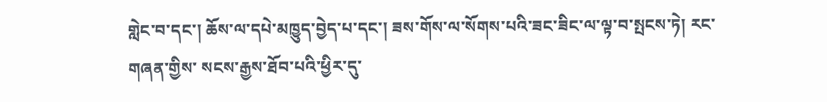གླེང་བ་དང་། ཆོས་ལ་དཔེ་མཁྱུད་བྱེད་པ་དང་། ཟས་གོས་ལ་སོགས་པའི་ཟང་ཟིང་ལ་ལྟ་བ་སྤངས་ཏེ། རང་གཞན་གྱིས་ སངས་རྒྱས་ཐོབ་པའི་ཕྱིར་དུ་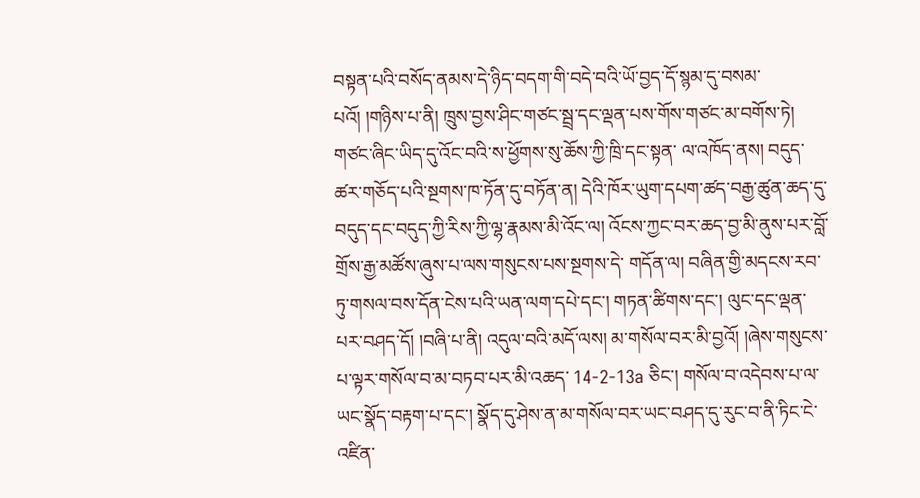བསྟན་པའི་བསོད་ནམས་དེ་ཉིད་བདག་གི་བདེ་བའི་ཡོ་བྱད་དོ་སྙམ་དུ་བསམ་པའོ། །གཉིས་པ་ནི། ཁྲུས་བྱས་ཤིང་གཙང་སྦྲ་དང་ལྡན་པས་གོས་གཙང་མ་བགོས་ཏེ། གཙང་ཞིང་ཡིད་དུ་འོང་བའི་ས་ཕྱོགས་སུ་ཆོས་ཀྱི་ཁྲི་དང་སྟན་ ལ་འཁོད་ནས། བདུད་ཚར་གཅོད་པའི་སྔགས་ཁ་ཏོན་དུ་བཏོན་ན། དེའི་ཁོར་ཡུག་དཔག་ཚད་བརྒྱ་ཚུན་ཆད་དུ་བདུད་དང་བདུད་ཀྱི་རིས་ཀྱི་ལྷ་རྣམས་མི་འོང་ལ། འོངས་ཀྱང་བར་ཆད་བྱ་མི་ནུས་པར་བློ་གྲོས་རྒྱ་མཚོས་ཞུས་པ་ལས་གསུངས་པས་སྔགས་དེ་ གདོན་ལ། བཞིན་གྱི་མདངས་རབ་ཏུ་གསལ་བས་དོན་ངེས་པའི་ཡན་ལག་དཔེ་དང་། གཏན་ཚིགས་དང་། ལུང་དང་ལྡན་པར་བཤད་དོ། །བཞི་པ་ནི། འདུལ་བའི་མདོ་ལས། མ་གསོལ་བར་མི་བྱའོ། །ཞེས་གསུངས་པ་ལྟར་གསོལ་བ་མ་བཏབ་པར་མི་འཆད་ 14-2-13a ཅིང་། གསོལ་བ་འདེབས་པ་ལ་ཡང་སྣོད་བརྟག་པ་དང་། སྣོད་དུ་ཤེས་ན་མ་གསོལ་བར་ཡང་བཤད་དུ་རུང་བ་ནི་ཏིང་ངེ་འཛིན་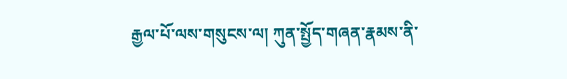རྒྱལ་པོ་ལས་གསུངས་ལ། ཀུན་སྤྱོད་གཞན་རྣམས་ནི་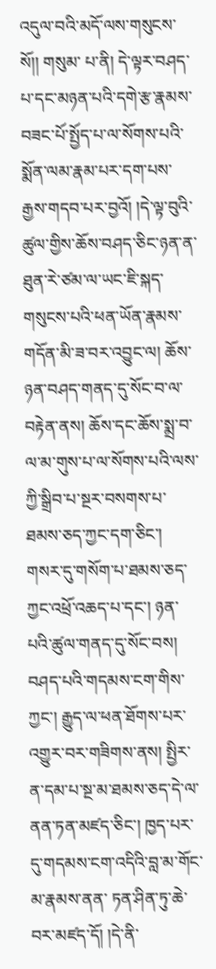འདུལ་བའི་མདོ་ལས་གསུངས་སོ།། གསུམ་ པ་ནི། དེ་ལྟར་བཤད་པ་དང་མཉན་པའི་དགེ་རྩ་རྣམས་བཟང་པོ་སྤྱོད་པ་ལ་སོགས་པའི་སྨོན་ལམ་རྣམ་པར་དག་པས་རྒྱས་གདབ་པར་བྱའོ། །དེ་ལྟ་བུའི་ཚུལ་གྱིས་ཆོས་བཤད་ཅིང་ཉན་ན་ཐུན་རེ་ཙམ་ལ་ཡང་ཇི་སྐད་གསུངས་པའི་ཕན་ཡོན་རྣམས་ གདོན་མི་ཟ་བར་འབྱུང་ལ། ཆོས་ཉན་བཤད་གནད་དུ་སོང་བ་ལ་བརྟེན་ནས། ཆོས་དང་ཆོས་སྨྲ་བ་ལ་མ་གུས་པ་ལ་སོགས་པའི་ལས་ཀྱི་སྒྲིབ་པ་སྔར་བསགས་པ་ཐམས་ཅད་ཀྱང་དག་ཅིང་། གསར་དུ་གསོག་པ་ཐམས་ཅད་ཀྱང་འཕྲོ་འཆད་པ་དང་། ཉན་པའི་ཚུལ་གནད་དུ་སོང་བས། བཤད་པའི་གདམས་ངག་གིས་ཀྱང་། རྒྱུད་ལ་ཕན་ཐོགས་པར་འགྱུར་བར་གཟིགས་ནས། སྤྱིར་ན་དམ་པ་སྔ་མ་ཐམས་ཅད་དེ་ལ་ནན་ཏན་མཛད་ཅིང་། ཁྱད་པར་དུ་གདམས་ངག་འདིའི་བླ་མ་གོང་མ་རྣམས་ནན་ ཏན་ཤིན་ཏུ་ཆེ་བར་མཛད་དོ། །དེ་ནི་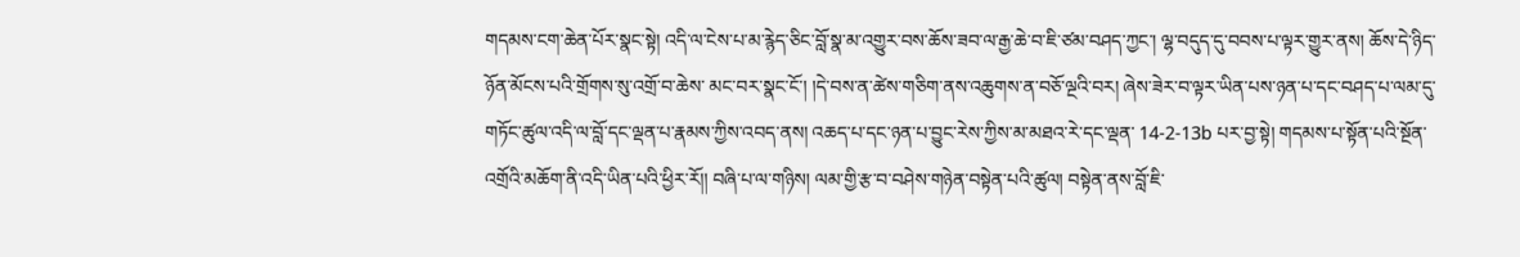གདམས་ངག་ཆེན་པོར་སྣང་སྟེ། འདི་ལ་ངེས་པ་མ་རྙེད་ཅིང་བློ་སྣ་མ་འགྱུར་བས་ཆོས་ཟབ་ལ་རྒྱ་ཆེ་བ་ཇི་ཙམ་བཤད་ཀྱང་། ལྷ་བདུད་དུ་བབས་པ་ལྟར་གྱུར་ནས། ཆོས་དེ་ཉིད་ཉོན་མོངས་པའི་གྲོགས་སུ་འགྲོ་བ་ཆེས་ མང་བར་སྣང་ངོ་། །དེ་བས་ན་ཚེས་གཅིག་ནས་འཆུགས་ན་བཅོ་ལྔའི་བར། ཞེས་ཟེར་བ་ལྟར་ཡིན་པས་ཉན་པ་དང་བཤད་པ་ལམ་དུ་གཏོང་ཚུལ་འདི་ལ་བློ་དང་ལྡན་པ་རྣམས་ཀྱིས་འབད་ནས། འཆད་པ་དང་ཉན་པ་བྱུང་རེས་ཀྱིས་མ་མཐའ་རེ་དང་ལྡན་ 14-2-13b པར་བྱ་སྟེ། གདམས་པ་སྟོན་པའི་སྔོན་འགྲོའི་མཆོག་ནི་འདི་ཡིན་པའི་ཕྱིར་རོ།། བཞི་པ་ལ་གཉིས། ལམ་གྱི་རྩ་བ་བཤེས་གཉེན་བསྟེན་པའི་ཚུལ། བསྟེན་ནས་བློ་ཇི་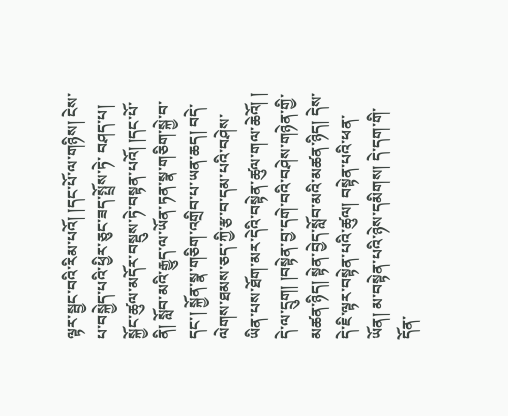ལྟར་སྦྱང་བའི་རིམ་པའོ། །དང་པོ་ལ་གཉིས། ངེས་པ་བསྐྱེད་པའི་ཕྱིར་ཅུང་ཟད་སྤྲོས་ཏེ་ བཤད་པ། སྐྱོང་ཚུལ་མདོར་བསྡུས་ཏེ་བསྟན་པའོ། །དང་པོ་ནི། སློབ་མའི་རྒྱུད་ལ་ཡོན་ཏན་སྣ་གཅིག་སྐྱེ་བ་དང་། སྐྱོན་སྣ་གཅིག་འགྲིབ་པ་ཡན་ཆད། བདེ་ལེགས་ཐམས་ཅད་ཀྱི་རྩ་བ་དམ་པའི་བཤེས་ཡིན་པས་ཐོག་མར་དེའི་བསྟེན་ཚུལ་གལ་ཆེའོ། ། དེ་ལ་དྲུག། །བསྟེན་བྱ་དགེ་བའི་བཤེས་གཉེན་གྱི་མཚན་ཉིད། སྟེན་བྱེད་སློབ་མའི་མཚན་ཉིད། དེས་དེ་ཇི་ལྟར་བསྟེན་པའི་ཚུལ། བསྟེན་པའི་ཕན་ཡོན། མ་བསྟེན་པའི་ཉེས་དམིགས། དེ་དག་གི་དོན་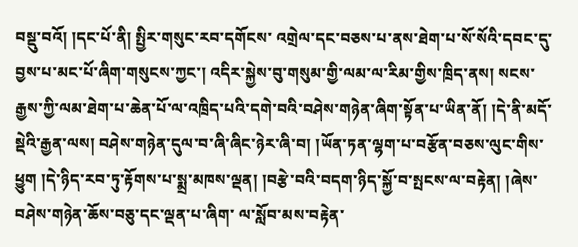བསྡུ་བའོ། །དང་པོ་ནི། སྤྱིར་གསུང་རབ་དགོངས་ འགྲེལ་དང་བཅས་པ་ནས་ཐེག་པ་སོ་སོའི་དབང་དུ་བྱས་པ་མང་པོ་ཞིག་གསུངས་ཀྱང་། འདིར་སྐྱེས་བུ་གསུམ་གྱི་ལམ་ལ་རིམ་གྱིས་ཁྲིད་ནས། སངས་རྒྱས་ཀྱི་ལམ་ཐེག་པ་ཆེན་པོ་ལ་འཁྲིད་པའི་དགེ་བའི་བཤེས་གཉེན་ཞིག་སྟོན་པ་ཡིན་ནོ། །དེ་ནི་མདོ་ སྡེའི་རྒྱན་ལས། བཤེས་གཉེན་དུལ་བ་ཞི་ཞིང་ཉེར་ཞི་བ། །ཡོན་ཏན་ལྷག་པ་བརྩོན་བཅས་ལུང་གིས་ཕྱུག །དེ་ཉིད་རབ་ཏུ་རྟོགས་པ་སྨྲ་མཁས་ལྡན། །བརྩེ་བའི་བདག་ཉིད་སྐྱོ་བ་སྤངས་ལ་བརྟེན། །ཞེས་བཤེས་གཉེན་ཆོས་བཅུ་དང་ལྡན་པ་ཞིག་ ལ་སློབ་མས་བརྟེན་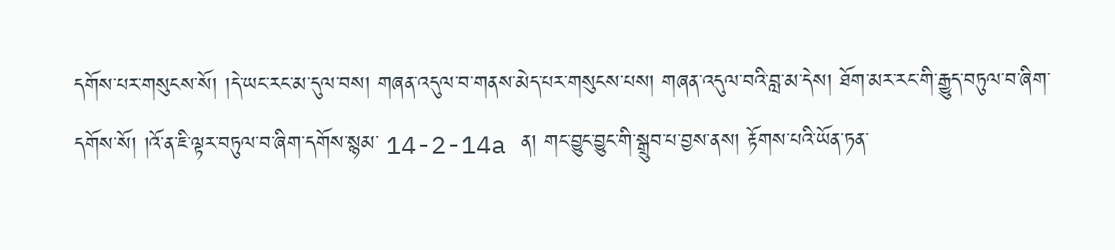དགོས་པར་གསུངས་སོ། །དེ་ཡང་རང་མ་དུལ་བས། གཞན་འདུལ་བ་གནས་མེད་པར་གསུངས་པས། གཞན་འདུལ་བའི་བླ་མ་དེས། ཐོག་མར་རང་གི་རྒྱུད་བཏུལ་བ་ཞིག་དགོས་སོ། །འོ་ན་ཇི་ལྟར་བཏུལ་བ་ཞིག་དགོས་སྙམ་ 14-2-14a ན། གང་བྱུང་བྱུང་གི་སྒྲུབ་པ་བྱས་ནས། རྟོགས་པའི་ཡོན་ཏན་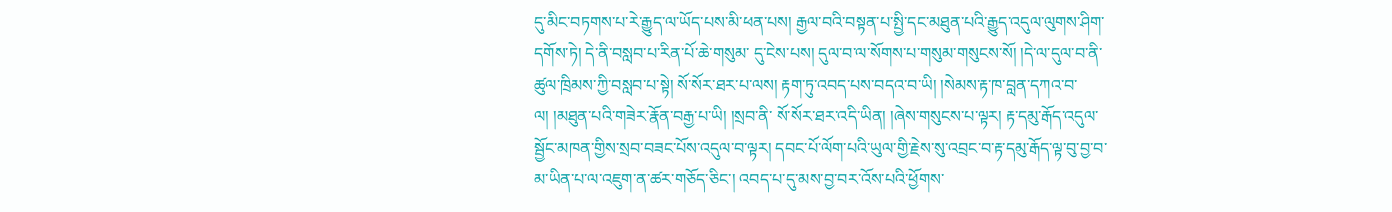དུ་མིང་བཏགས་པ་རེ་རྒྱུད་ལ་ཡོད་པས་མི་ཕན་པས། རྒྱལ་བའི་བསྟན་པ་སྤྱི་དང་མཐུན་པའི་རྒྱུད་འདུལ་ལུགས་ཤིག་དགོས་ཏེ། དེ་ནི་བསླབ་པ་རིན་པོ་ཆེ་གསུམ་ དུ་ངེས་པས། དུལ་བ་ལ་སོགས་པ་གསུམ་གསུངས་སོ། །དེ་ལ་དུལ་བ་ནི་ཚུལ་ཁྲིམས་ཀྱི་བསླབ་པ་སྟེ། སོ་སོར་ཐར་པ་ལས། རྟག་ཏུ་འབད་པས་བདའ་བ་ཡི། །སེམས་རྟ་ཁ་བླན་དཀའ་བ་ལ། །མཐུན་པའི་གཟེར་རྣོན་བརྒྱ་པ་ཡི། །སྲབ་ནི་ སོ་སོར་ཐར་འདི་ཡིན། །ཞེས་གསུངས་པ་ལྟར། རྟ་དམུ་རྒོད་འདུལ་སྦྱོང་མཁན་གྱིས་སྲབ་བཟང་པོས་འདུལ་བ་ལྟར། དབང་པོ་ལོག་པའི་ཡུལ་གྱི་རྗེས་སུ་འབྲང་བ་རྟ་དམུ་རྒོད་ལྟ་བུ་བྱ་བ་མ་ཡིན་པ་ལ་འཇུག་ན་ཚར་གཅོད་ཅིང་། འབད་པ་དུ་མས་བྱ་བར་འོས་པའི་ཕྱོགས་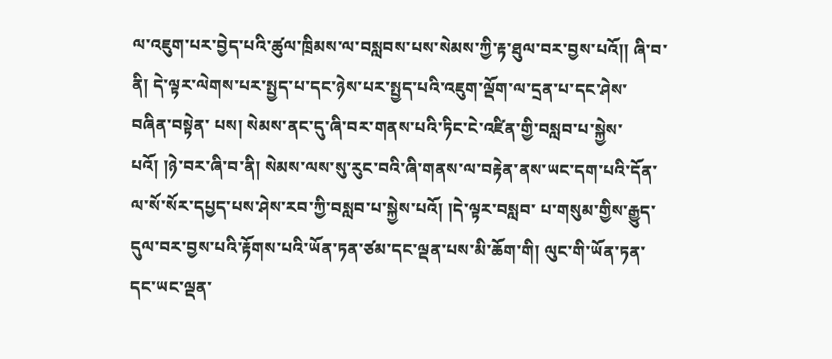ལ་འཇུག་པར་བྱེད་པའི་ཚུལ་ཁྲིམས་ལ་བསླབས་པས་སེམས་ཀྱི་རྟ་ཐུལ་བར་བྱས་པའོ།། ཞི་བ་ནི། དེ་ལྟར་ལེགས་པར་སྤྱད་པ་དང་ཉེས་པར་སྤྱད་པའི་འཇུག་ལྡོག་ལ་དྲན་པ་དང་ཤེས་བཞིན་བསྟེན་ པས། སེམས་ནང་དུ་ཞི་བར་གནས་པའི་ཏིང་ངེ་འཛིན་གྱི་བསླབ་པ་སྐྱེས་པའོ། །ཉེ་བར་ཞི་བ་ནི། སེམས་ལས་སུ་རུང་བའི་ཞི་གནས་ལ་བརྟེན་ནས་ཡང་དག་པའི་དོན་ལ་སོ་སོར་དཔྱད་པས་ཤེས་རབ་ཀྱི་བསླབ་པ་སྐྱེས་པའོ། །དེ་ལྟར་བསླབ་ པ་གསུམ་གྱིས་རྒྱུད་དུལ་བར་བྱས་པའི་རྟོགས་པའི་ཡོན་ཏན་ཙམ་དང་ལྡན་པས་མི་ཆོག་གི། ལུང་གི་ཡོན་ཏན་དང་ཡང་ལྡན་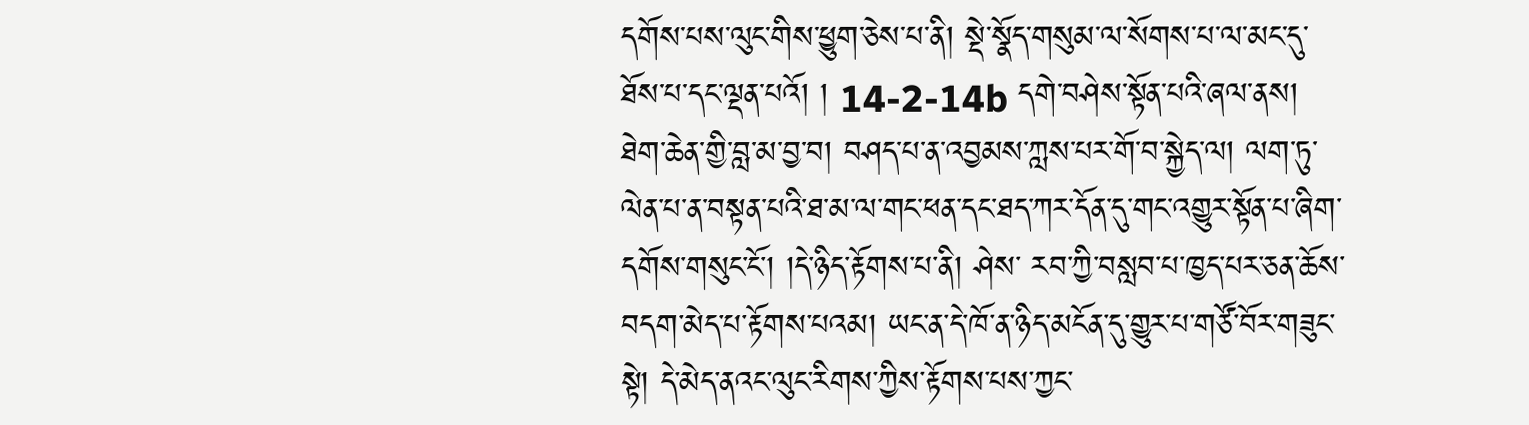དགོས་པས་ལུང་གིས་ཕྱུག་ཅེས་པ་ནི། སྡེ་སྣོད་གསུམ་ལ་སོགས་པ་ལ་མང་དུ་ཐོས་པ་དང་ལྡན་པའོ། ། 14-2-14b དགེ་བཤེས་སྟོན་པའི་ཞལ་ནས། ཐེག་ཆེན་གྱི་བླ་མ་བྱ་བ། བཤད་པ་ན་འབྱམས་ཀླས་པར་གོ་བ་སྐྱེད་ལ། ལག་ཏུ་ལེན་པ་ན་བསྟན་པའི་ཐ་མ་ལ་གང་ཕན་དང་ཐད་ཀར་དོན་དུ་གང་འགྱུར་སྟོན་པ་ཞིག་དགོས་གསུང་ངོ་། །དེ་ཉིད་རྟོགས་པ་ནི། ཤེས་ རབ་ཀྱི་བསླབ་པ་ཁྱད་པར་ཅན་ཆོས་བདག་མེད་པ་རྟོགས་པའམ། ཡང་ན་དེ་ཁོ་ན་ཉིད་མངོན་དུ་གྱུར་པ་གཙོ་བོར་གཟུང་སྟེ། དེ་མེད་ནའང་ལུང་རིགས་ཀྱིས་རྟོགས་པས་ཀྱང་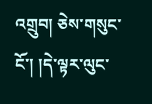འགྲུབ། ཅེས་གསུང་ངོ་། །དེ་ལྟར་ལུང་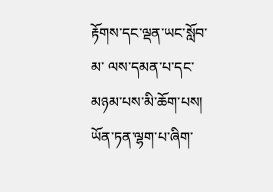རྟོགས་དང་ལྡན་ཡང་སློབ་མ་ ལས་དམན་པ་དང་མཉམ་པས་མི་ཆོག་པས། ཡོན་ཏན་ལྷག་པ་ཞིག་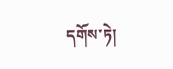དགོས་ཏེ།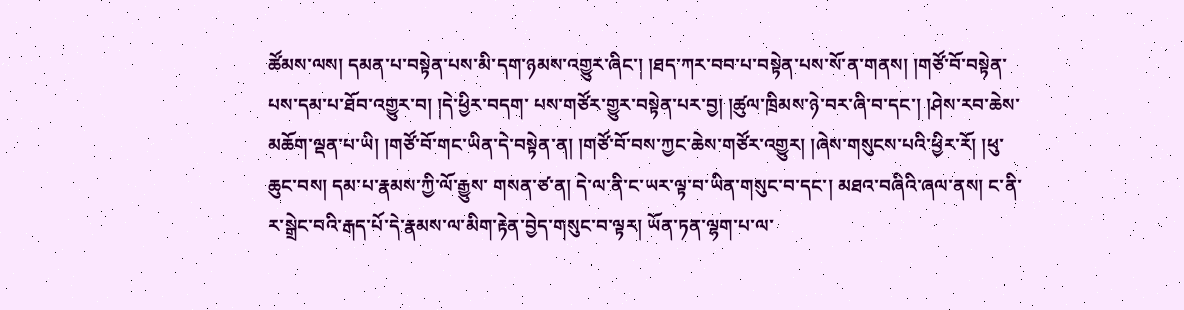ཚོམས་ལས། དམན་པ་བསྟེན་པས་མི་དག་ཉམས་འགྱུར་ཞིང་། །ཐད་ཀར་བབ་པ་བསྟེན་པས་སོ་ན་གནས། །གཙོ་བོ་བསྟེན་པས་དམ་པ་ཐོབ་འགྱུར་བ། །དེ་ཕྱིར་བདག་ པས་གཙོར་གྱུར་བསྟེན་པར་བྱ། །ཚུལ་ཁྲིམས་ཉེ་བར་ཞི་བ་དང་། །ཤེས་རབ་ཆེས་མཆོག་ལྡན་པ་ཡི། །གཙོ་བོ་གང་ཡིན་དེ་བསྟེན་ན། །གཙོ་བོ་བས་ཀྱང་ཆེས་གཙོར་འགྱུར། །ཞེས་གསུངས་པའི་ཕྱིར་རོ། །ཕུ་ཆུང་བས། དམ་པ་རྣམས་ཀྱི་ལོ་རྒྱུས་ གསན་ཙ་ན། དེ་ལ་ནི་ང་ཡར་ལྟ་བ་ཡིན་གསུང་བ་དང་། མཐའ་བཞིའི་ཞལ་ནས། ང་ནི་ར་སྒྲེང་བའི་རྒད་པོ་དེ་རྣམས་ལ་མིག་རྟེན་བྱེད་གསུང་བ་ལྟར། ཡོན་ཏན་ལྷག་པ་ལ་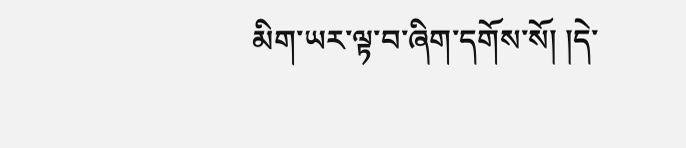མིག་ཡར་ལྟ་བ་ཞིག་དགོས་སོ། །དེ་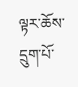ལྟར་ཆོས་དྲུག་པོ་